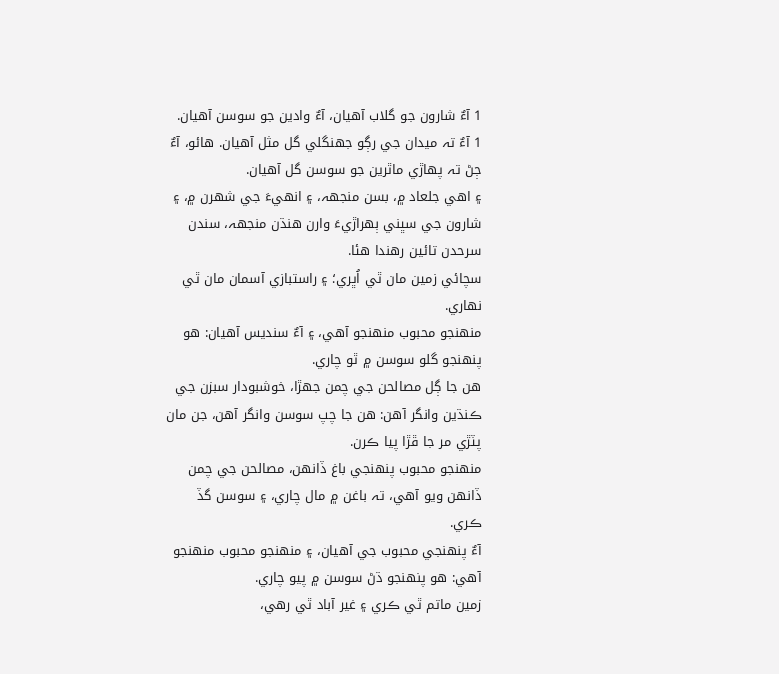1 آءٌ شارون جو گلاب آهيان، آءٌ وادين جو سوسن آهيان.
1 آءٌ تہ ميدان جي رڳو جھنگلي گل مثل آهيان. هائو، آءٌ ڄڻ تہ پهاڙي ماٿرين جو سوسن گل آهيان.
۽ اهي جلعاد ۾، بسن منجهہ، ۽ انهيءَ جي شهرن ۾، ۽ شارون جي سڀني ٻهراڙيءَ وارن هنڌن منجهہ، سندن سرحدن تائين رهندا هئا.
سچائي زمين مان ٿي اُڀري؛ ۽ راستبازي آسمان مان ٿي نهاري.
منهنجو محبوب منهنجو آهي، ۽ آءٌ سنديس آهيان: هو پنهنجو گلو سوسن ۾ ٿو چاري.
هن جا ڳل مصالحن جي چمن جهڙا، خوشبودار سبزن جي ڪنڌين وانگر آهن: هن جا چپ سوسن وانگر آهن، جن مان پٽڙي مر جا ڦڙا پيا ڪرن.
منهنجو محبوب پنهنجي باغ ڏانهن، مصالحن جي چمن ڏانهن ويو آهي، تہ باغن ۾ مال چاري، ۽ سوسن گڏ ڪري.
آءٌ پنهنجي محبوب جي آهيان، ۽ منهنجو محبوب منهنجو آهي: هو پنهنجو ڌڻ سوسن ۾ پيو چاري.
زمين ماتم ٿي ڪري ۽ غير آباد ٿي رهي،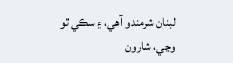لبنان شرمندو آهي، ۽ سڪي ٿو وڃي، شارون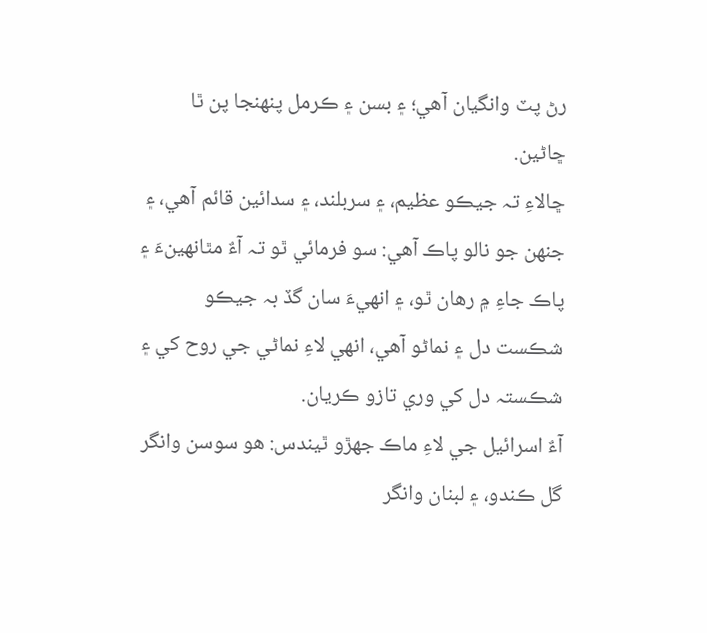رڻ پٽ وانگيان آهي؛ ۽ بسن ۽ ڪرمل پنهنجا پن ٿا ڇاڻين.
ڇالاءِ تہ جيڪو عظيم، ۽ سربلند، ۽ سدائين قائم آهي، ۽ جنهن جو نالو پاڪ آهي: سو فرمائي ٿو تہ آءٌ مٿانهينءَ ۽ پاڪ جاءِ ۾ رهان ٿو، ۽ انهيءَ سان گڏ بہ جيڪو شڪست دل ۽ نماڻو آهي، انهي لاءِ نماڻي جي روح کي ۽ شڪستہ دل کي وري تازو ڪريان.
آءٌ اسرائيل جي لاءِ ماڪ جهڙو ٿيندس: هو سوسن وانگر گل ڪندو، ۽ لبنان وانگر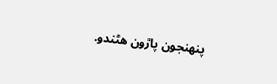پنهنجون پاڙون هڻندو.